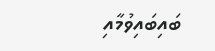ބައިބައިވުމާއި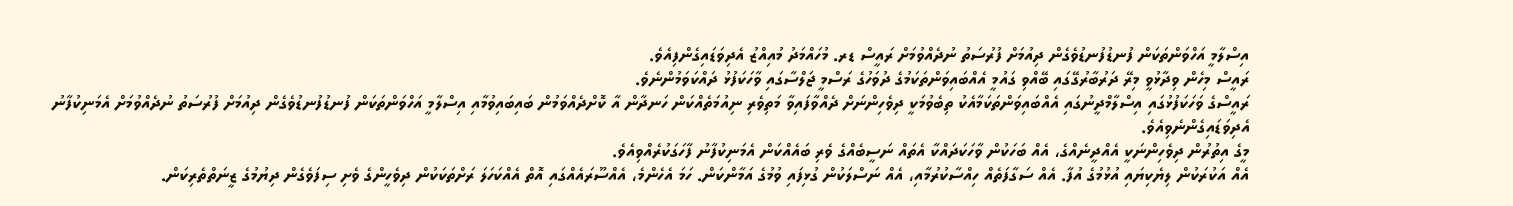އިސްލާމީ އަހްވަންތަކަން ފުނޑުފުނޑުވެގެން ދިއުމަށް ފުރުސަތު ނުދެއްވުމަށް ރައީސް ޑރ. މުހައްމަދު މުއިއްޒު އެދިވަޑައިގެންފިއެވެ.
ރައީސް މިހެން ވިދާޅުވީ މިރޭ ދަރުބާރުގޭގައި ބޭއްވި ގައުމީ އެއްބައިވަންތަކަމުގެ ދުވަހުގެ ރަސްމީ ޖަލްސާގައި ވާހަކަފުޅު ދައްކަވަމުންނެވެ.
ރައީސްގެ ވަހަކަފުޅުގައި އިސްލާމްދީނުގައި އެއްބައިވަންތަކަމާއެކު ތިބެވުމަކީ ދިވެހިންނަށް ދެއްވާފައިވާ މަތިވެރި ނިއުމަތެއްކަން ހަނދާން އާ ކޮށްދެއްވަމުން ބައިބައިވުމާއި އިސްލާމީ އަހްވަންތަކަން ފުނޑުފުނޑުވެގެން ދިއުމަށް ފުރުސަތު ނުދެއްވުމަށް އެމަނިކުފާނު އެދިވަޑައިގެންނެވިއެވެ.
މީގެ އިތުރުން ދިވެހިންނަކީ އެއްދީނެއްގެ، އެއް ބަހަކުން ވާހަކަދައްކާ އެތައް ނަސީބެއްގެ ވެރި ބައެއްކަން އެމަނިކުފާނު ފާހަގަކުރެއްވިއެވެ.
އެއް އަކުރަކުން ލިޔެކިޔައި އުޅުމުގެ އުފާ. އެއް ސަގާފަތެއް ހިއްސާކުރުމާއި، އެއް ނަސްލަކުން ގުޅިފައި ވުމުގެ އަމާންކަން. ހަމަ އެހެންމެ، އެއްސޫރައެއްގައި އޮތް އެއްކަހަލަ ރަށްތަކަކުން ދިވެހީންގެ ވެށި ސިފަވެގެން ދިޔުމުގެ ޒީނަތްތެރިކަން.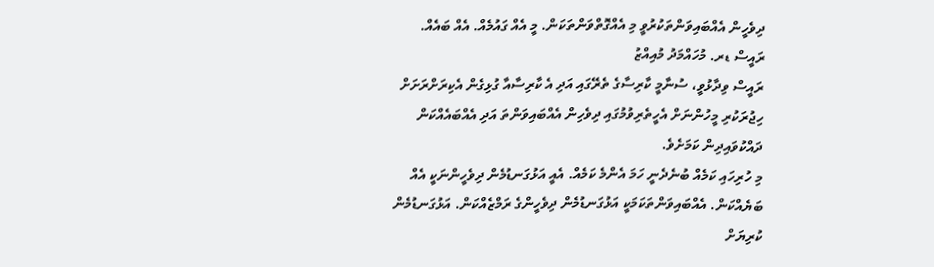ދިވެހީން އެއްބައިވަންތަކުރުވީ މި އެއްގޮތްވަންތަކަން. މީ އެއް ގައުމެއް. އެއް ބައެއް.
ރައީސް ޑރ. މުހައްމަދު މުއިއްޒު
ރައީސް ވިދާޅުވީ، ސުނާމީ ކާރިސާގެ ތެރޭގައި އަދި އެ ކާރިސާއާ ގުޅިގެން އެކިރަށްރަށަށް ހިޖުރަކުރި މީހުންނަށް އެހީތެރިވުމުގައި ދިވެހިން އެއްބައިވަންތަ އަދި އެއްބައެއްކަން ދައްކުވައިދިން ކަމަށެވެ.
މި ހުރިހައި ކަމެއް ބުނެދެނީ ހަމަ އެންމެ ކަމެއް. އެއީ އަޅުގަނޑުމެން ދިވެހީންނަކީ އެއް ބަޔެއްކަން. އެއްބައިވަންތަކަމަކީ އަޅުގަނޑުމެން ދިވެހީންގެ ރަމްޒެއްކަން. އަޅުގަނޑުމެން ކުރިޔަށް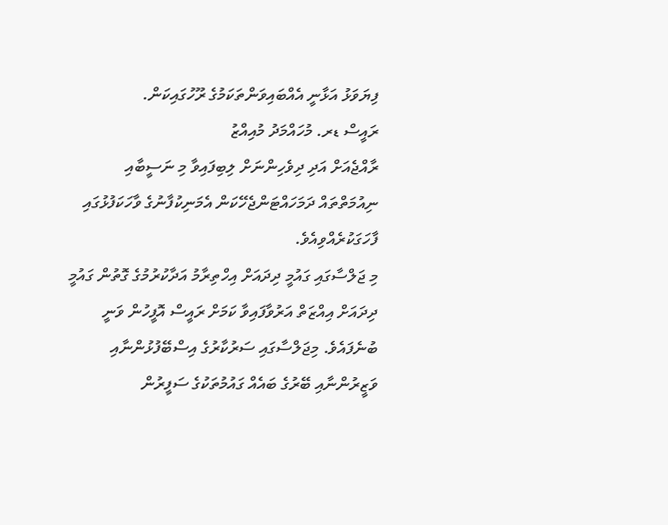ފިޔަވަޅު އަޅާނީ އެއްބައިވަންތަކަމުގެ ރޫހުގައިކަން.
ރައީސް ޑރ. މުހައްމަދު މުއިއްޒު
ރާއްޖެއަށް އަދި ދިވެހިންނަށް ލިބިފައިވާ މި ނަސީބާއި ނިއުމަތްތައް ދަމަހައްޓަންޖެހޭކަން އެމަނިކުފާނުގެ ވާހަކަފުޅުގައި ފާހަގަކުރެއްވިއެވެ.
މި ޖަލްސާގައި ގައުމީ ދިދައަށް އިހްތިރާމު އަދާކުރުމުގެ ގޮތުން ގައުމީ ދިދައަށް އިއްޒަތް އަރުވާފައިވާ ކަމަށް ރައީސް އޮފީހުން ވަނީ ބުނެފައެވެ. މިޖަލްސާގައި ސަރުކާރުގެ އިސްބޭފުޅުންނާއި ވަޒީރުންނާއި ބޭރުގެ ބައެއް ގައުމުތަކުގެ ސަފީރުން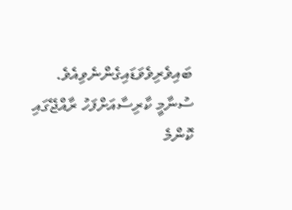ބައިވެރިވެވަޑައިގެންނެވިއެވެ.
ސުނާމީ ކާރިސާއަށްފަހު ރާއްޖޭގައި ކޮންމެ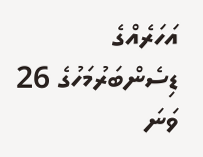އަހަރެއްގެ ޑިސެންބަރުމަހުގެ 26 ވަނަ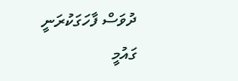ދުވަސް ފާހަގަކުރަނީ ގައުމީ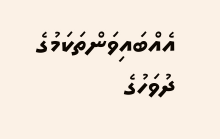އެއްބައިވަންތަކަމުގެ ދުވަހުގެ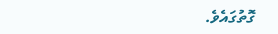ގޮތުގައެވެ.